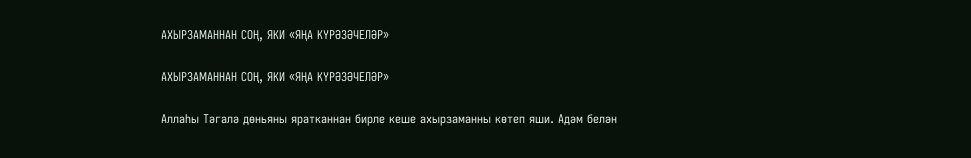АХЫРЗАМАННАН СОҢ, ЯКИ «ЯҢА КҮРӘЗӘЧЕЛӘР»

АХЫРЗАМАННАН СОҢ, ЯКИ «ЯҢА КҮРӘЗӘЧЕЛӘР»

Аллаһы Тәгалә дөньяны яратканнан бирле кеше ахырзаманны көтеп яши. Адәм белән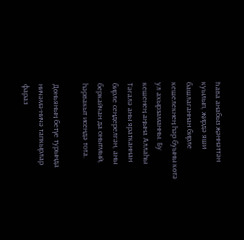Һава анабыз җәннәттән куылып, җирдә яши башлаганнан бирле кешелекнең һәр буыны көтә ул ахырзаманны. Бу кешенең аңына Аллаһы Тәгалә аны яратканнан бирле сеңдерелгән, аны беркайчан да онытмый, һәрвакыт исендә тота.

Дөньяның бетүе турында ничәмә-ничә тапкырлар фараз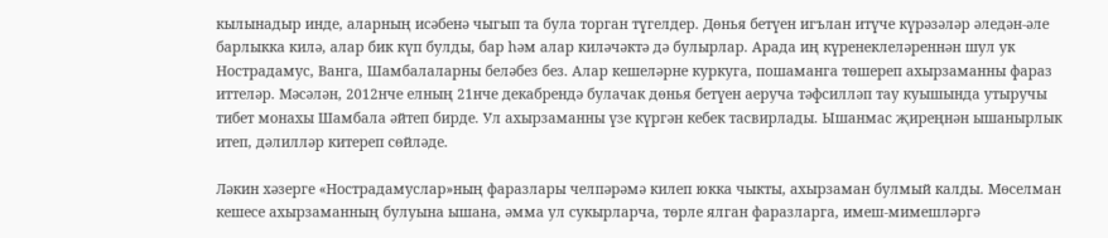кылынадыр инде, аларның исәбенә чыгып та була торган түгелдер. Дөнья бетүен игълан итүче күрәзәләр әледән-әле барлыкка килә, алар бик күп булды, бар һәм алар киләчәктә дә булырлар. Арада иң күренеклеләреннән шул ук Нострадамус, Ванга, Шамбалаларны беләбез без. Алар кешеләрне куркуга, пошаманга төшереп ахырзаманны фараз иттеләр. Мәсәлән, 2012нче елның 21нче декабрендә булачак дөнья бетүен аеруча тәфсилләп тау куышында утыручы тибет монахы Шамбала әйтеп бирде. Ул ахырзаманны үзе күргән кебек тасвирлады. Ышанмас җиреңнән ышанырлык итеп, дәлилләр китереп сөйләде.

Ләкин хәзерге «Нострадамуслар»ның фаразлары челпәрәмә килеп юкка чыкты, ахырзаман булмый калды. Мөселман кешесе ахырзаманның булуына ышана, әмма ул сукырларча, төрле ялган фаразларга, имеш-мимешләргә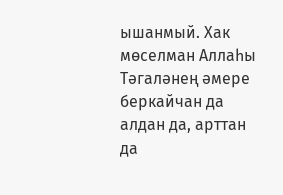ышанмый. Хак мөселман Аллаһы Тәгаләнең әмере беркайчан да алдан да, арттан да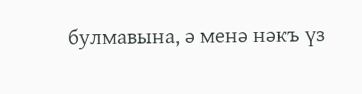булмавына, ә менә нәкъ үз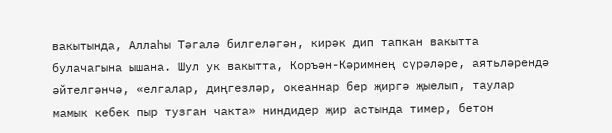вакытында, Аллаһы Тәгалә билгеләгән, кирәк дип тапкан вакытта булачагына ышана. Шул ук вакытта, Коръән-Кәримнең сүрәләре, аятьләрендә әйтелгәнчә, «елгалар, диңгезләр, океаннар бер җиргә җыелып, таулар мамык кебек пыр тузган чакта» ниндидер җир астында тимер, бетон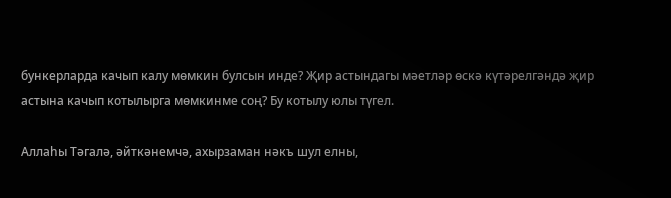бункерларда качып калу мөмкин булсын инде? Җир астындагы мәетләр өскә күтәрелгәндә җир астына качып котылырга мөмкинме соң? Бу котылу юлы түгел.

Аллаһы Тәгалә, әйткәнемчә, ахырзаман нәкъ шул елны,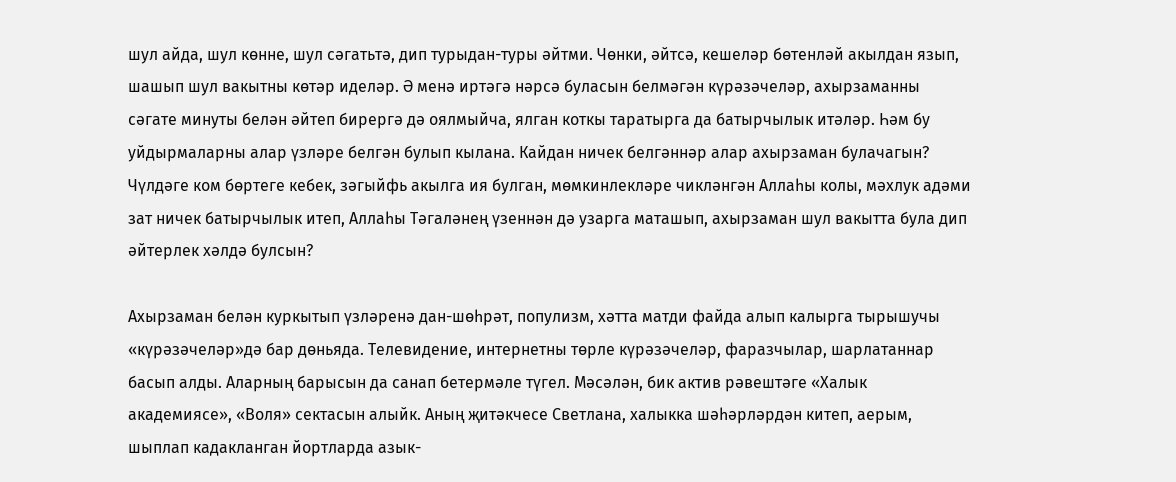шул айда, шул көнне, шул сәгатьтә, дип турыдан-туры әйтми. Чөнки, әйтсә, кешеләр бөтенләй акылдан язып, шашып шул вакытны көтәр иделәр. Ә менә иртәгә нәрсә буласын белмәгән күрәзәчеләр, ахырзаманны сәгате минуты белән әйтеп бирергә дә оялмыйча, ялган коткы таратырга да батырчылык итәләр. Һәм бу уйдырмаларны алар үзләре белгән булып кылана. Кайдан ничек белгәннәр алар ахырзаман булачагын? Чүлдәге ком бөртеге кебек, зәгыйфь акылга ия булган, мөмкинлекләре чикләнгән Аллаһы колы, мәхлук адәми зат ничек батырчылык итеп, Аллаһы Тәгаләнең үзеннән дә узарга маташып, ахырзаман шул вакытта була дип әйтерлек хәлдә булсын?

Ахырзаман белән куркытып үзләренә дан-шөһрәт, популизм, хәтта матди файда алып калырга тырышучы «күрәзәчеләр»дә бар дөньяда. Телевидение, интернетны төрле күрәзәчеләр, фаразчылар, шарлатаннар басып алды. Аларның барысын да санап бетермәле түгел. Мәсәлән, бик актив рәвештәге «Халык академиясе», «Воля» сектасын алыйк. Аның җитәкчесе Светлана, халыкка шәһәрләрдән китеп, аерым, шыплап кадакланган йортларда азык-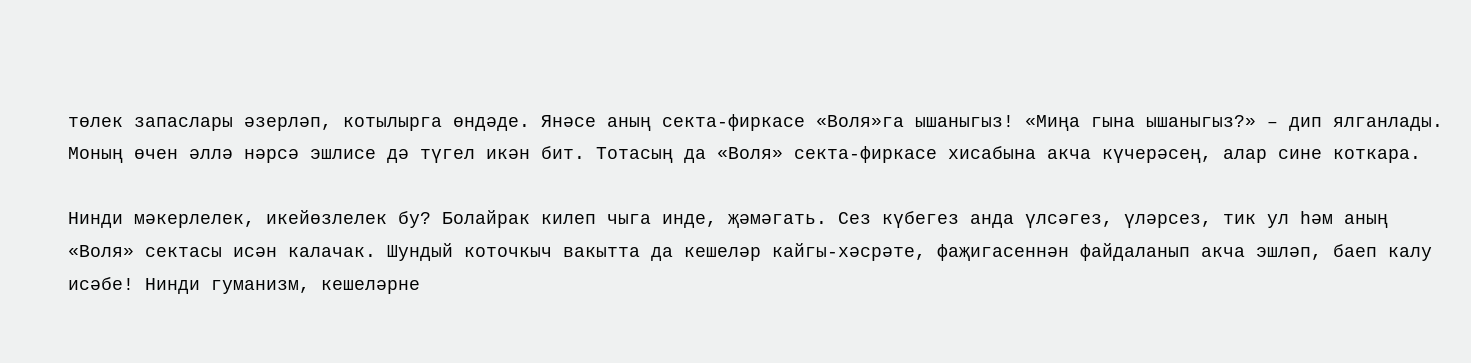төлек запаслары әзерләп, котылырга өндәде. Янәсе аның секта-фиркасе «Воля»га ышаныгыз! «Миңа гына ышаныгыз?» – дип ялганлады. Моның өчен әллә нәрсә эшлисе дә түгел икән бит. Тотасың да «Воля» секта-фиркасе хисабына акча күчерәсең, алар сине коткара.

Нинди мәкерлелек, икейөзлелек бу? Болайрак килеп чыга инде, җәмәгать. Сез күбегез анда үлсәгез, үләрсез, тик ул һәм аның «Воля» сектасы исән калачак. Шундый коточкыч вакытта да кешеләр кайгы-хәсрәте, фаҗигасеннән файдаланып акча эшләп, баеп калу исәбе! Нинди гуманизм, кешеләрне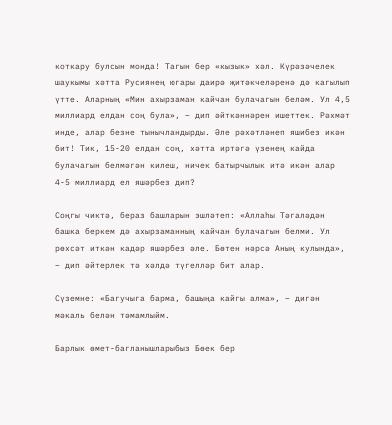коткару булсын монда! Тагын бер «кызык» хәл. Күрәзәчелек шаукымы хәтта Русиянең югары даирә җитәкчеләренә дә кагылып үтте. Аларның «Мин ахырзаман кайчан булачагын беләм. Ул 4,5 миллиард елдан соң була», – дип әйткәннәрен ишеттек. Рәхмәт инде, алар безне тынычландырды. Әле рәхәтләнеп яшибез икән бит! Тик, 15-20 елдан соң, хәтта иртәгә үзенең кайда булачагын белмәгән килеш, ничек батырчылык итә икән алар 4-5 миллиард ел яшәрбез дип?

Соңгы чиктә, бераз башларын эшләтеп: «Аллаһы Тәгаләдән башка беркем дә ахырзаманның кайчан булачагын белми. Ул рөхсәт иткән кадәр яшәрбез әле. Бөтен нәрсә Аның кулында», – дип әйтерлек тә хәлдә түгелләр бит алар.

Сүземне: «Багучыга барма, башыңа кайгы алма», – дигән мәкаль белән тәмамлыйм.

Барлык өмет-багланышларыбыз Бөек бер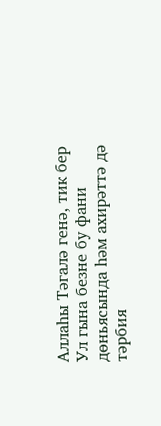Аллаһы Тәгалә генә, тик бер Ул гына безне бу фани дөньясында һәм ахирәттә дә тәрбия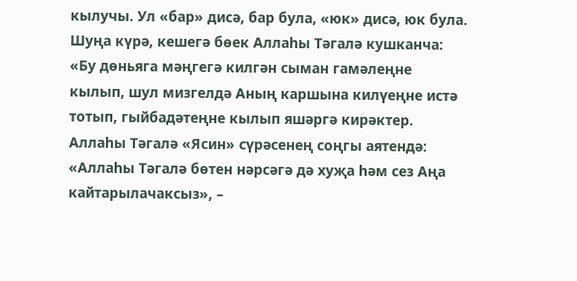кылучы. Ул «бар» дисә, бар була, «юк» дисә, юк була. Шуңа күрә, кешегә бөек Аллаһы Тәгалә кушканча: «Бу дөньяга мәңгегә килгән сыман гамәлеңне кылып, шул мизгелдә Аның каршына килүеңне истә тотып, гыйбадәтеңне кылып яшәргә кирәктер. Аллаһы Тәгалә «Ясин» сүрәсенең соңгы аятендә: «Аллаһы Тәгалә бөтен нәрсәгә дә хуҗа һәм сез Аңа кайтарылачаксыз», –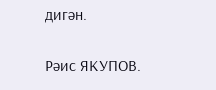дигән.

Рәис ЯКУПОВ.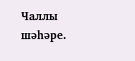Чаллы шәһәре.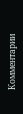Комментарии